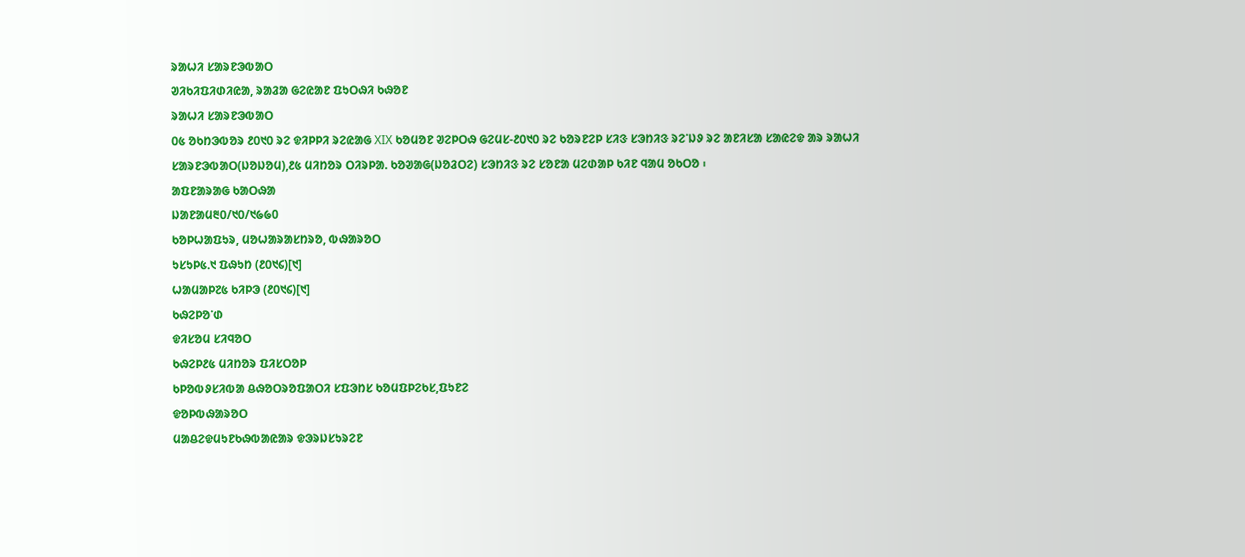ᱨᱟᱦᱤ ᱥᱟᱨᱱᱳᱵᱟᱛ
ᱣᱤᱠᱤᱯᱤᱰᱤᱭᱟ, ᱨᱟᱲᱟ ᱜᱮᱭᱟᱱ ᱯᱩᱛᱷᱤ ᱠᱷᱚᱱ
ᱨᱟᱦᱤ ᱥᱟᱨᱱᱳᱵᱟᱛ
᱐᱕ ᱚᱠᱴᱳᱵᱚᱨ ᱒᱐᱑᱐ ᱨᱮ ᱫᱤᱞᱞᱤ ᱨᱮᱭᱟᱜ XIX ᱠᱚᱢᱚᱱ ᱣᱮᱞᱛᱷ ᱜᱮᱢᱥ-᱒᱐᱑᱐ ᱨᱮ ᱠᱚᱨᱱᱮᱞ ᱥᱤᱝ ᱥᱳᱴᱤᱝ ᱨᱮᱸᱡᱽ ᱨᱮ ᱟᱱᱤᱥᱟ ᱥᱟᱭᱮᱫ ᱟᱨ ᱨᱟᱦᱤ ᱥᱟᱨᱱᱳᱵᱟᱛ(ᱡᱚᱡᱚᱢ),᱒᱕ ᱢᱤᱴᱚᱨ ᱛᱤᱨᱞᱟ. ᱠᱚᱣᱟᱜ(ᱡᱚᱲᱛᱮ) ᱥᱳᱴᱤᱝ ᱨᱮ ᱥᱚᱱᱟ ᱢᱮᱰᱟᱞ ᱠᱤᱱ ᱧᱟᱢ ᱚᱠᱛᱚ ᱾
ᱟᱯᱱᱟᱨᱟᱜ ᱠᱟᱛᱷᱟ
ᱡᱟᱱᱟᱢ᱓᱐/᱑᱐/᱑᱙᱙0
ᱠᱚᱞᱦᱟᱯᱩᱨ, ᱢᱚᱦᱟᱨᱟᱥᱴᱨᱚ, ᱵᱷᱟᱨᱚᱛ
ᱩᱥᱩᱞ᱕ᱹ᱑ ᱯᱷᱩᱴ (᱒᱐᱑᱔)[᱑]
ᱦᱟᱢᱟᱞ᱗᱕ ᱠᱤᱞᱳ (᱒᱐᱑᱔)[᱑]
ᱠᱷᱮᱞᱚᱸᱰ
ᱫᱤᱥᱚᱢ ᱥᱤᱧᱚᱛ
ᱠᱷᱮᱞ᱒᱕ ᱢᱤᱴᱚᱨ ᱯᱤᱥᱛᱚᱞ
ᱠᱞᱚᱵᱽᱥᱤᱵᱟ ᱪᱷᱚᱛᱨᱚᱯᱟᱛᱤ ᱥᱯᱳᱴᱥ ᱠᱚᱢᱯᱞᱮᱠᱥ,ᱯᱩᱱᱮ
ᱫᱚᱞᱵᱷᱟᱨᱚᱛ
ᱢᱟᱪᱮᱫᱢᱩᱱᱠᱷᱵᱟᱭᱟᱨ ᱫᱳᱨᱡᱥᱩᱨᱮᱱ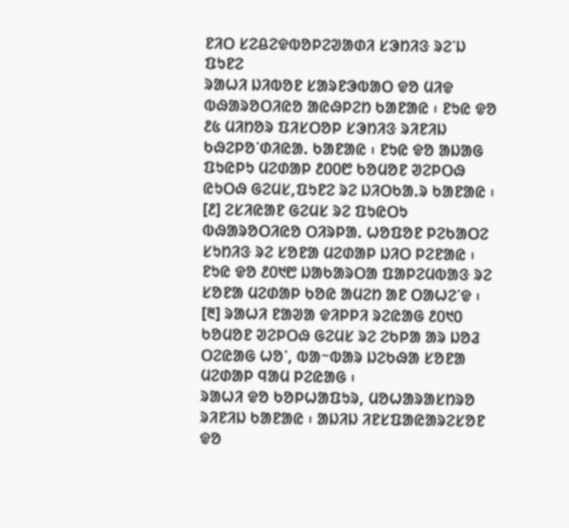ᱱᱤᱛ ᱥᱮᱪᱮᱫᱵᱚᱞᱮᱣᱟᱰᱤ ᱥᱳᱴᱤᱝ ᱨᱮᱸᱡ ᱯᱩᱱᱮ
ᱨᱟᱦᱤ ᱡᱤᱵᱚᱱ ᱥᱟᱨᱱᱳᱵᱟᱛ ᱫᱚ ᱢᱤᱫ ᱵᱷᱟᱨᱚᱛᱤᱭᱚ ᱟᱭᱷᱞᱮᱴ ᱠᱟᱱᱟᱭ ᱾ ᱱᱩᱭ ᱫᱚ ᱒᱕ ᱢᱤᱴᱚᱨ ᱯᱤᱥᱛᱚᱞ ᱥᱳᱴᱤᱝ ᱨᱤᱱᱤᱡ ᱠᱷᱮᱞᱚᱸᱰᱤᱭᱟ. ᱠᱟᱱᱟᱭ ᱾ ᱱᱩᱭ ᱫᱚ ᱟᱡᱟᱜ ᱯᱩᱭᱞᱩ ᱢᱮᱰᱟᱞ ᱒᱐᱐᱘ ᱠᱚᱢᱚᱱ ᱣᱮᱞᱛᱷ ᱭᱩᱛᱷ ᱜᱮᱢᱥ,ᱯᱩᱱᱮ ᱨᱮ ᱡᱤᱛᱠᱟ.ᱨ ᱠᱟᱱᱟᱭ ᱾ [᱒] ᱮᱥᱤᱭᱟᱱ ᱜᱮᱢᱥ ᱨᱮ ᱯᱩᱭᱛᱩ ᱵᱷᱟᱨᱚᱛᱤᱭᱚ ᱛᱤᱨᱞᱟ. ᱦᱚᱯᱚᱱ ᱞᱮᱠᱟᱛᱮ ᱥᱩᱴᱤᱝ ᱨᱮ ᱥᱚᱱᱟ ᱢᱮᱰᱟᱞ ᱡᱤᱛ ᱞᱮᱱᱟᱭ ᱾ ᱱᱩᱭ ᱫᱚ ᱒᱐᱑᱘ ᱡᱟᱠᱟᱨᱛᱟ ᱯᱟᱞᱮᱢᱵᱟᱝ ᱨᱮ ᱥᱚᱱᱟ ᱢᱮᱰᱟᱞ ᱠᱚᱭ ᱟᱢᱮᱴ ᱟᱱ ᱛᱟᱦᱮᱸᱫ ᱾ [᱓] ᱨᱟᱦᱤ ᱱᱟᱣᱟ ᱫᱤᱞᱞᱤ ᱨᱮᱭᱟᱜ ᱒᱐᱑᱐ ᱠᱚᱢᱚᱱ ᱣᱮᱞᱛᱷ ᱜᱮᱢᱥ ᱨᱮ ᱮᱠᱞᱟ ᱟᱨ ᱡᱚᱲ ᱛᱮᱭᱟᱜ ᱦᱚᱸ, ᱵᱟᱻᱵᱟᱨ ᱡᱮᱠᱷᱟ ᱥᱚᱱᱟ ᱢᱮᱰᱟᱞ ᱧᱟᱢ ᱞᱮᱭᱟᱜ ᱾
ᱨᱟᱦᱤ ᱫᱚ ᱠᱚᱞᱦᱟᱯᱩᱨ, ᱢᱚᱦᱟᱨᱟᱥᱴᱨᱚ ᱨᱤᱱᱤᱡ ᱠᱟᱱᱟᱭ ᱾ ᱟᱡᱤᱡ ᱤᱱᱥᱯᱟᱭᱟᱨᱮᱥᱚᱱ ᱫᱚ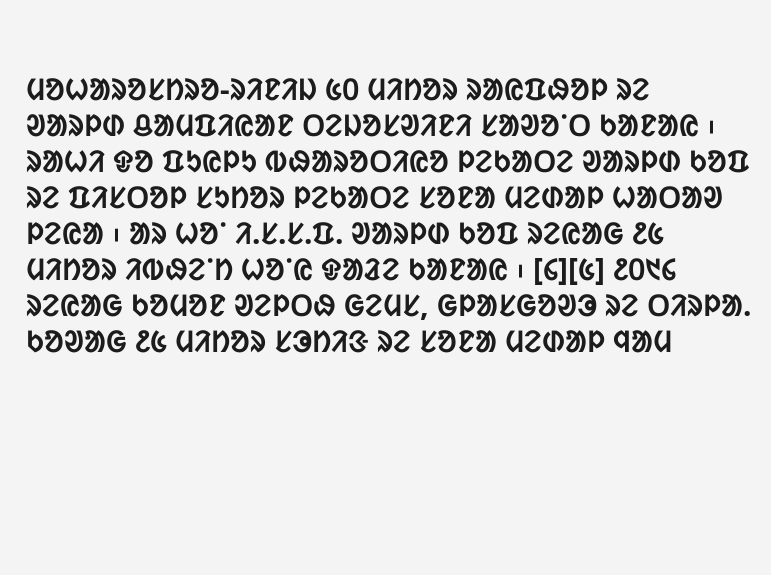ᱢᱚᱦᱟᱨᱚᱥᱴᱨᱚ-ᱨᱤᱱᱤᱡ ᱕᱐ ᱢᱤᱴᱚᱨ ᱨᱟᱭᱯᱷᱚᱞ ᱨᱮ ᱣᱟᱨᱞᱰ ᱪᱟᱢᱯᱤᱭᱟᱱ ᱛᱮᱡᱚᱥᱣᱤᱱᱤ ᱥᱟᱣᱚᱸᱛ ᱠᱟᱱᱟᱭ ᱾ ᱨᱟᱦᱤ ᱫᱚ ᱯᱩᱭᱞᱩ ᱵᱷᱟᱨᱚᱛᱤᱭᱚ ᱞᱮᱠᱟᱛᱮ ᱣᱟᱨᱞᱰ ᱠᱚᱯ ᱨᱮ ᱯᱤᱥᱛᱚᱞ ᱥᱩᱴᱚᱨ ᱞᱮᱠᱟᱛᱮ ᱥᱚᱱᱟ ᱢᱮᱰᱟᱞ ᱦᱟᱛᱟᱣ ᱞᱮᱭᱟ ᱾ ᱟᱨ ᱦᱚᱸ ᱤ.ᱥ.ᱥ.ᱯ. ᱣᱟᱨᱞᱰ ᱠᱚᱯ ᱨᱮᱭᱟᱜ ᱒᱕ ᱢᱤᱴᱚᱨ ᱤᱵᱷᱮᱸᱴ ᱦᱚᱸᱭ ᱫᱟᱲᱮ ᱠᱟᱱᱟᱭ ᱾ [᱔][᱕] ᱒᱐᱑᱔ ᱨᱮᱭᱟᱜ ᱠᱚᱢᱚᱱ ᱣᱮᱞᱛᱷ ᱜᱮᱢᱥ, ᱜᱞᱟᱥᱜᱚᱣᱳ ᱨᱮ ᱛᱤᱨᱞᱟ. ᱠᱚᱣᱟᱜ ᱒᱕ ᱢᱤᱴᱚᱨ ᱥᱳᱴᱤᱝ ᱨᱮ ᱥᱚᱱᱟ ᱢᱮᱰᱟᱞ ᱧᱟᱢ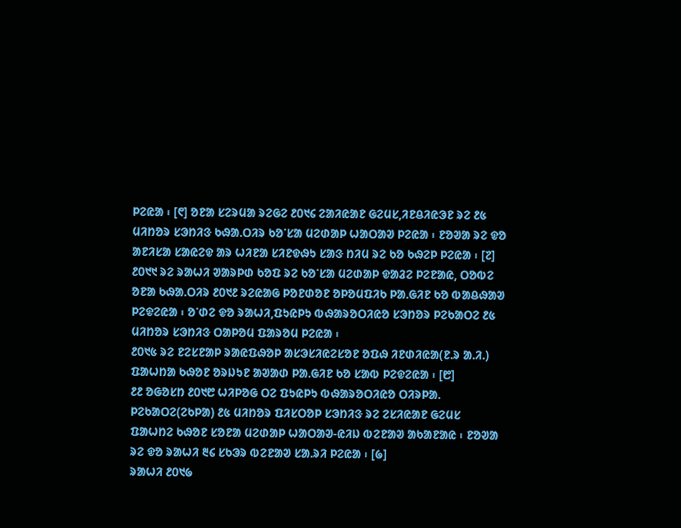ᱞᱮᱭᱟ ᱾ [᱖] ᱚᱱᱟ ᱥᱮᱨᱢᱟ ᱨᱮᱜᱮ ᱒᱐᱑᱔ ᱮᱟᱤᱭᱟᱱ ᱜᱮᱢᱥ,ᱤᱱᱪᱤᱭᱳᱱ ᱨᱮ ᱒᱕ ᱢᱤᱴᱚᱨ ᱥᱳᱴᱤᱝ ᱠᱷᱟ.ᱛᱤᱨ ᱠᱚᱸᱥᱟ ᱢᱮᱰᱟᱞ ᱦᱟᱛᱟᱣ ᱞᱮᱭᱟ ᱾ ᱱᱚᱣᱟ ᱨᱮ ᱫᱚ ᱟᱱᱤᱥᱟ ᱥᱟᱭᱮᱫ ᱟᱨ ᱦᱤᱱᱟ ᱥᱤᱱᱫᱷᱩ ᱥᱟᱝ ᱴᱤᱢ ᱨᱮ ᱠᱚ ᱠᱷᱮᱞ ᱞᱮᱭᱟ ᱾ [᱗]
᱒᱐᱑᱑ ᱨᱮ ᱨᱟᱦᱤ ᱣᱟᱨᱞᱰ ᱠᱚᱯ ᱨᱮ ᱠᱚᱸᱥᱟ ᱢᱮᱰᱟᱞ ᱫᱟᱲᱮ ᱞᱮᱱᱟᱭ, ᱛᱚᱵᱮ ᱚᱱᱟ ᱠᱷᱟ.ᱛᱤᱨ ᱒᱐᱑᱒ ᱨᱮᱭᱟᱜ ᱞᱚᱱᱰᱚᱱ ᱚᱞᱚᱢᱯᱤᱠ ᱞᱟ.ᱜᱤᱱ ᱠᱚ ᱵᱟᱪᱷᱟᱣ ᱞᱮᱫᱮᱭᱟ ᱾ ᱚᱸᱰᱮ ᱫᱚ ᱨᱟᱦᱤ,ᱯᱩᱭᱞᱩ ᱵᱷᱟᱨᱚᱛᱤᱭᱚ ᱥᱳᱴᱚᱨ ᱞᱮᱠᱟᱛᱮ ᱒᱕ ᱢᱤᱴᱚᱨ ᱥᱳᱴᱤᱝ ᱛᱟᱞᱚᱢ ᱯᱟᱨᱚᱢ ᱞᱮᱭᱟ ᱾
᱒᱐᱑᱕ ᱨᱮ ᱱᱮᱥᱱᱟᱞ ᱨᱟᱭᱯᱷᱚᱞ ᱟᱥᱳᱥᱤᱭᱮᱥᱚᱱ ᱚᱯᱷ ᱤᱱᱰᱤᱭᱟ(ᱱ.ᱨ ᱟ.ᱤ.) ᱯᱟᱦᱴᱟ ᱠᱷᱚᱱ ᱚᱨᱡᱩᱱ ᱟᱣᱟᱰ ᱞᱟ.ᱜᱤᱱ ᱠᱚ ᱥᱟᱵ ᱞᱮᱫᱮᱭᱟ ᱾ [᱘]
᱒᱒ ᱚᱜᱚᱥᱴ ᱒᱐᱑᱘ ᱦᱤᱞᱚᱜ ᱛᱮ ᱯᱩᱭᱞᱩ ᱵᱷᱟᱨᱚᱛᱤᱭᱚ ᱛᱤᱨᱞᱟ. ᱞᱮᱠᱟᱛᱮ(ᱮᱠᱞᱟ) ᱒᱕ ᱢᱤᱴᱚᱨ ᱯᱤᱥᱛᱚᱞ ᱥᱳᱴᱤᱝ ᱨᱮ ᱮᱥᱤᱭᱟᱱ ᱜᱮᱢᱥ ᱯᱟᱦᱴᱮ ᱠᱷᱚᱱ ᱥᱚᱱᱟ ᱢᱮᱰᱟᱞ ᱦᱟᱛᱟᱣ-ᱭᱤᱡ ᱵᱮᱱᱟᱣ ᱟᱠᱟᱱᱟᱭ ᱾ ᱱᱚᱣᱟ ᱨᱮ ᱫᱚ ᱨᱟᱦᱤ ᱓᱔ ᱥᱠᱳᱨ ᱵᱮᱱᱟᱣ ᱥᱟ.ᱨᱤ ᱞᱮᱭᱟ ᱾ [᱙]
ᱨᱟᱦᱤ ᱒᱐᱑᱙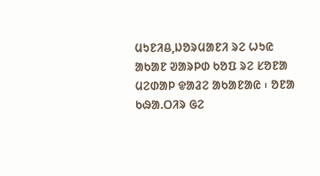ᱢᱩᱱᱤᱪ,ᱡᱚᱨᱢᱟᱱᱤ ᱨᱮ ᱦᱩᱭ ᱟᱠᱟᱱ ᱣᱟᱨᱞᱰ ᱠᱚᱯ ᱨᱮ ᱥᱚᱱᱟ ᱢᱮᱰᱟᱞ ᱫᱟᱲᱮ ᱟᱠᱟᱱᱟᱭ ᱾ ᱚᱱᱟ ᱠᱷᱟ.ᱛᱤᱨ ᱜᱮ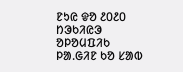ᱱᱩᱭ ᱫᱚ ᱒᱐᱒᱐ ᱴᱳᱠᱤᱭᱳ ᱚᱞᱚᱢᱯᱤᱠ ᱞᱟ.ᱜᱤᱱ ᱠᱚ ᱥᱟᱵ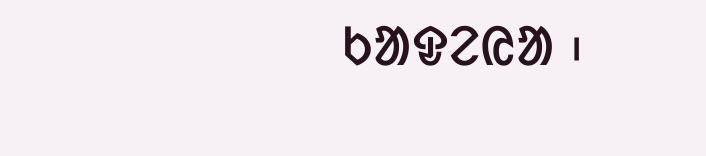ᱠᱟᱫᱮᱭᱟ ᱾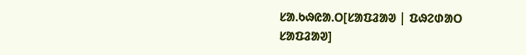ᱥᱟ.ᱠᱷᱭᱟ.ᱛ[ᱥᱟᱯᱲᱟᱣ | ᱯᱷᱮᱰᱟᱛ ᱥᱟᱯᱲᱟᱣ]